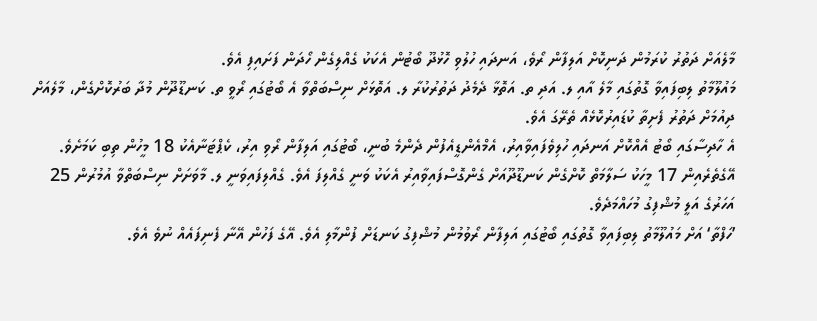މާލެއަށް ދަތުރު ކުރަމުން ދަނިކޮށް އަލިފާން ރޯވެ، އަނދައި ހުލުވި ހޮޅުދޫ ބޯޓުން އެކަކު ގެއްލިގެން ހޯދަން ފަށައިފި އެވެ.
މައުލޫމާތު ލިބިފައިވާ ގޮތުގައި މާލެ އާއި ލ. އަދި ތ. އަތޮޅާ ދެމެދު ދަތުރުކުރާ ލ. އަތޮޅަށް ނިސްބަތްވާ އެ ބޯޓުގައި ރޯވީ ތ. ކަނޑޫދޫން މުދާ ބަރުކޮށްގެން، މާލެއަށް ދިއުމަށް ދަތުރު ފެށިތާ ކުޑައިރުކޮޅެއް ތެރޭގަ އެވެ.
އެ ހާދިސާގައި ބޯޓު އެއްކޮށް އަނދައި ހުލިވެފައިވާއިރު، އެމްއެންޑީއެފުން ދެންމެ ބުނީ، ބޯޓުގައި އަލިފާން ރޯވި އިރު، ކެޕްޓަނާއެކު 18 މީހުން ތިބި ކަމަށެވެ.
އޭގެތެރެއިން 17 މީހަކު ސަލާމަތް ކޮށްގެން ކަނޑޫދޫއަށް ގެންގޮސްފައިވާއިރު އެކަކު ވަނީ ގެއްލިފަ އެވެ. ގެއްލިފައިވަނީ ލ. މާވަށަށް ނިސްބަތްވާ އުމުރުން 25 އަހަރުގެ އަލީ މުޝްފިގު މުހައްމަދެވެ.
’ހަފްތާ‘ އަށް މައުލޫމާތު ލިބިފައިވާ ގޮތުގައި ބޯޓުގައި އަލިފާން ރޯވުމުން މުޝްފިގު ކަނޑަށް ފުންމާލި އެވެ. އޭގެ ފަހުން އޭނާ ފެނިފައެއް ނުވެ އެވެ.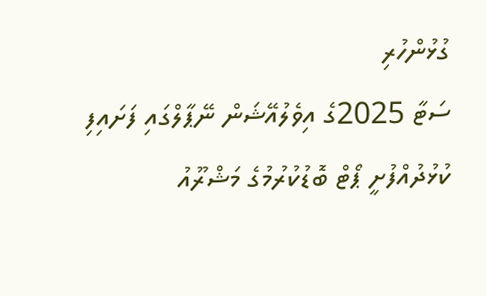ގުޅުންހުރި
ސަޓާ 2025ގެ އިވެލުއޭޝަން ނޭޕާލްގައި ފަށައިފި
ކުޅުދުއްފުށީ ޕޯޓް ބޮޑުކުރުމުގެ މަޝްރޫއު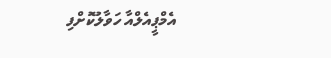އެމްޕީއެލްއާ ހަވާލުކޮށްފި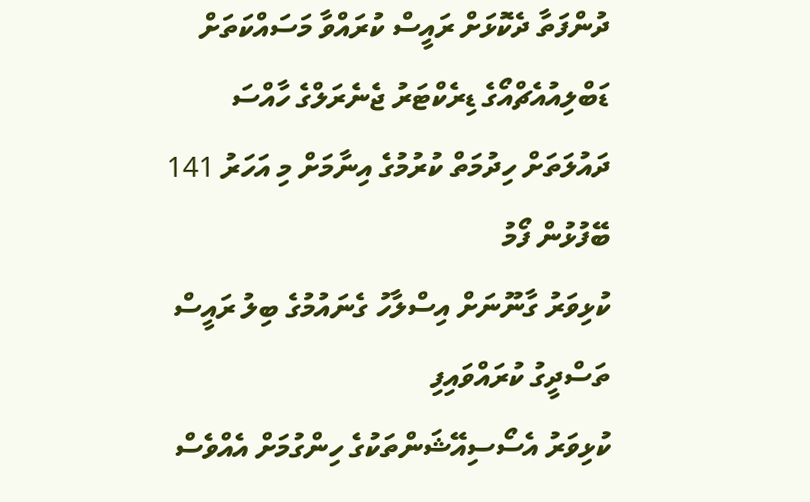ދުންފަތާ ދެކޮޅަށް ރައީސް ކުރައްވާ މަސައްކަތަށް ޑަބްލިއުއެޗްއޯގެ ޑިރެކްޓަރު ޖެނެރަލްގެ ހާއްސަ
ދައުލަތަށް ހިދުމަތް ކުރުމުގެ އިނާމަށް މި އަހަރު 141 ބޭފުޅުން ފޯމު
ކުޅިވަރު ގާނޫނަށް އިސްލާހު ގެނައުމުގެ ބިލު ރައީސް ތަސްދީގު ކުރައްވައިފި
ކުޅިވަރު އެސޯސިއޭޝަންތަކުގެ ހިންގުމަށް އެއްވެސް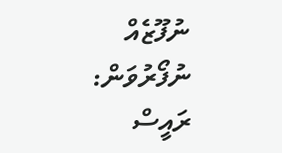ނުފޫޒެއް ނުފޯރުވަން: ރައީސް